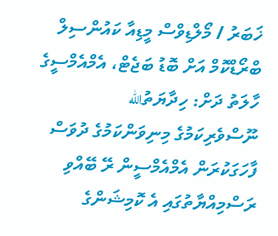ޚަބަރު / މޯލްޑިވްސް މީޑިއާ ކައުންސިލް
ބްރޯޑްކޮމް އަށް ބޮޑު ބަޖެޓް، އެމްއެމްސީގެ ހާލަތު ދަށް: ހިދާޔަތުالله
ނޫސްވެރިކަމުގެ މިނިވަންކަމުގެ ދުވަސް ފާހަގަކުރަން އެމްއެމްސީން ރޭ ބޭއްވި ރަސްމިއްޔާތުގައި އެ ކޮމިޝަންގެ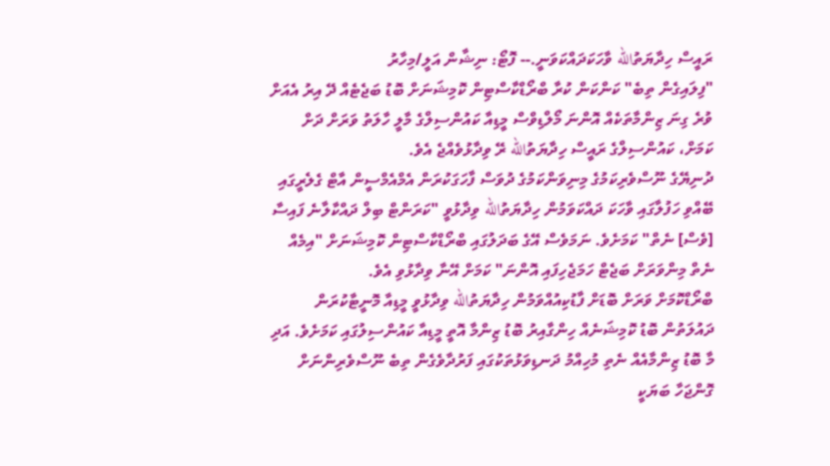ރައީސް ހިދާޔަތުالله ވާހަކަދައްކަވަނީ.-- ފޮޓޯ: ނިޝާން އަލީ/މިހާރު
"ފިލައިގެން ތިބެ" ކަންކަން ކުރާ ބްރޯޑްކާސްޓިން ކޮމިޝަނަށް ބޮޑު ބަޖެޓެއް ދޭ އިރު އެއަށް ވުރެ ގިނަ ޒިންމާތަކެއް އޮންނަ މޯލްޑިވްސް މީޑިއާ ކައުންސިލްގެ މާލީ ހާލަތު ވަރަށް ދަށް ކަމަށް، ކައުންސިލްގެ ރައީސް ހިދާޔަތުالله ރޭ ވިދާޅުވެއްޖެ އެވެ.
ދުނިޔޭގެ ނޫސްވެރިކަމުގެ މިނިވަންކަމުގެ ދުވަސް ފާހަގަކުރަން އެމްއެމްސީން އާޓް ގެލެރީގައި ބޭއްވި ހަފުލާގައި ވާހަކަ ދައްކަވަމުން ހިދާޔަތުالله ވިދާޅުވީ "ކަރަންޓް ބިލް ދައްކާލާނެ ފައިސާ [ވެސް] ނެތް" ކަމަށެވެ. ނަމަވެސް އޭގެ ބަދަލުގައި ބްރޯޑްކާސްޓިން ކޮމިޝަނަށް "އިމެއް ނެތް މިންވަރަށް ބަޖެޓް ހަމަޖެހިފައި އޮންނަ" ކަމަށް އޭނާ ވިދާޅުވި އެވެ.
ބްރޯޑްކޮމަށް ވަރަށް ބޮޑަށް ފާޑުކިއުއްވަމުން ހިދާޔަތުالله ވިދާޅުވީ މީޑިއާ މޮނީޓާކުރަން ދައުލަތުން ބޮޑު ކޮމިޝަނެއް ހިންގާއިރު ބޮޑު ޒިންމާ އޮތީ މީޑިއާ ކައުންސިލުގައި ކަމަށެވެ. އަދި މާ ބޮޑު ޒިންމާއެއް ނެތި މުހިއްމު ދަނޑިވަޅުތަކުގައި ފަރުދާވެގެން ތިބެ ނޫސްވެރިންނަށް ގޮންޖަހާ ބަޔަކީ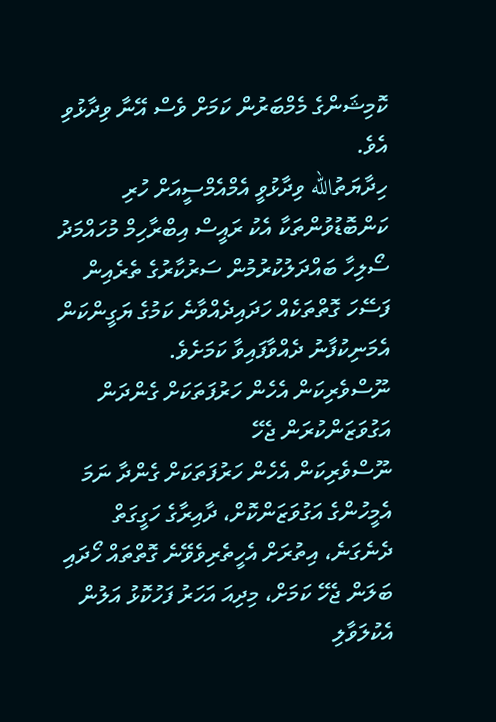ކޮމިޝަންގެ މެމްބަރުން ކަމަށް ވެސް އޭނާ ވިދާޅުވި އެވެ.
ހިދާޔަތުالله ވިދާޅުވީ އެމްއެމްސީއަށް ހުރި ކަންބޮޑުވުންތަކާ އެކު ރައީސް އިބްރާހިމް މުހައްމަދު ސޯލިހާ ބައްދަލުކުރުމުން ސަރުކާރުގެ ތެރެއިން ފަސޭހަ ގޮތްތަކެއް ހަދައިދެއްވާނެ ކަމުގެ ޔަގީންކަން އެމަނިކުފާނު ދެއްވާފައިވާ ކަމަށެވެ.
ނޫސްވެރިކަން އެހެން ހަރުފަތަކަށް ގެންދަން އަގުވަޒަންކުރަން ޖެހޭ
ނޫސްވެރިކަން އެހެން ހަރުފަތަކަށް ގެންދާ ނަމަ އެމީހުންގެ އަގުވަޒަންކޮށް، ދާއިރާގެ ހަގީގަތް ދެނެގަނެ، އިތުރަށް އެހީތެރިވެވޭނެ ގޮތްތައް ހޯދައި ބަލަން ޖެހޭ ކަމަށް، މިދިއަ އަހަރު ފަހުކޮޅު އަލުން އެކުލަވާލި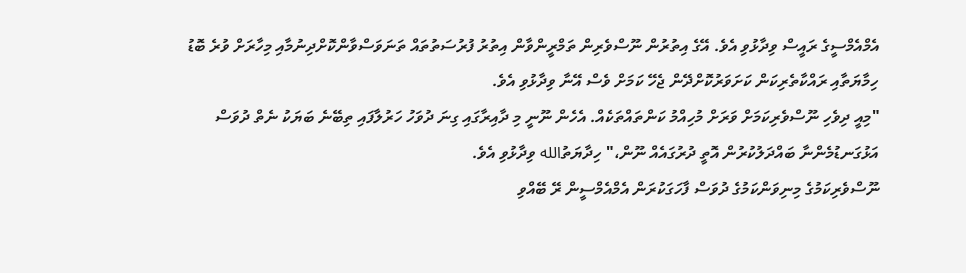އެމްއެމްސީގެ ރައީސް ވިދާޅުވި އެވެ. އޭގެ އިތުރުން ނޫސްވެރިން ތަމްރީންވާން އިތުރު ފުރުސަތުތައް ތަނަވަސްވާންކޮށްދިނުމާއި މިހާރަށް ވުރެ ބޮޑު ހިމާޔަތާއި ރައްކާތެރިކަން ކަށަވަރުކޮށްދޭން ޖެހޭ ކަމަށް ވެސް އޭނާ ވިދާޅުވި އެވެ.
"މިއީ ދިވެހި ނޫސްވެރިކަމަށް ވަރަށް މުހިއްމު ކަންތައްތަކެއް. އެހެން ނޫނީ މި ދާއިރާގައި ގިނަ ދުވަހު ހަރުލާފައި ތިބޭނެ ބަޔަކު ނެތް ދުވަސް އަޅުގަނޑުމެންނާ ބައްދަލުކުރުން އޮތީ ދުރުގައެއް ނޫން،" ހިދާޔަތުالله ވިދާޅުވި އެވެ.
ނޫސްވެރިކަމުގެ މިނިވަންކަމުގެ ދުވަސް ފާހަގަކުރަން އެމްއެމްސީން ރޭ ބޭއްވި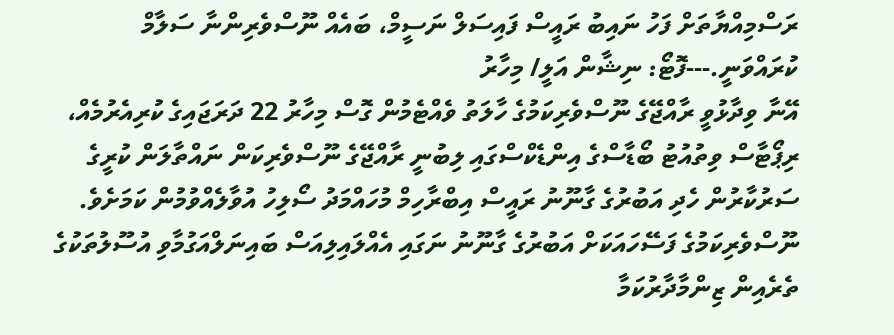ރަސްމިއްޔާތަށް ފަހު ނައިބު ރައީސް ފައިސަލް ނަސީމް، ބައެއް ނޫސްވެރިންނާ ސަލާމް ކުރައްވަނީ.---ފޮޓޯ: ނިޝާން އަލީ/ މިހާރު
އޭނާ ވިދާޅުވީ ރާއްޖޭގެ ނޫސްވެރިކަމުގެ ހާލަތު ވެއްޓެމުން ގޮސް މިހާރު 22 ދަރަޖައިގެ ކުރިއެރުމެއް، ރިޕޯޓާސް ވިތުއުޓު ބޯޑާސްގެ އިންޑެކްސްގައި ލިބުނީ ރާއްޖޭގެ ނޫސްވެރިކަން ނައްތާލަން ކުރީގެ ސަރުކާރުން ހެދި އަބުރުގެ ގާނޫނު ރައީސް އިބްރާހިމް މުހައްމަދު ސޯލިހު އުވާލެއްވުމުން ކަމަށެވެ.
ނޫސްވެރިކަމުގެ ފަސޭހައަކަށް އަބުރުގެ ގާނޫނު ނަގައި އެއްލައިލިއަސް ބައިނަލްއަގުމާވި އުސޫލުތަކުގެ ތެރެއިން ޒިންމާދާރުކަމާ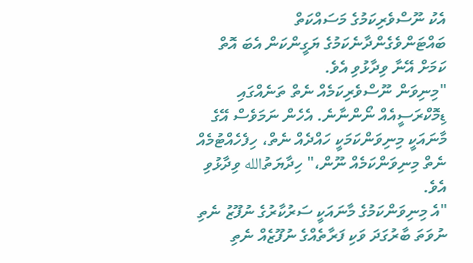އެކު ނޫސްވެރިކަމުގެ މަސައްކަތް ބައްޓަންވެގެންދާނެކަމުގެ ޔަގީންކަން އެބަ އޮތް ކަމަށް އޭނާ ވިދާޅުވި އެވެ.
"މިނިވަން ނޫސްވެރިކަމެއް ނެތް ތަނެއްގައި ޑިމޮކްރަސީއެއް ނޯންނާނެ. އެހެން ނަމަވެސް އޭގެ މާނައަކީ މިނިވަންކަމަކީ ހައްދެއް ނެތް، ހިފެހެއްޓުމެއް ނެތް މިނިވަންކަމެއް ނޫން،" ހިދާޔަތުالله ވިދާޅުވި އެވެ.
"އެ މިނިވަންކަމުގެ މާނައަކީ ސަރުކާރުގެ ނުފޫޒު ނެތި ނުވަތަ ބާރުގަދަ ވަކި ފަރާތެއްގެ ނުފޫޒެއް ނެތި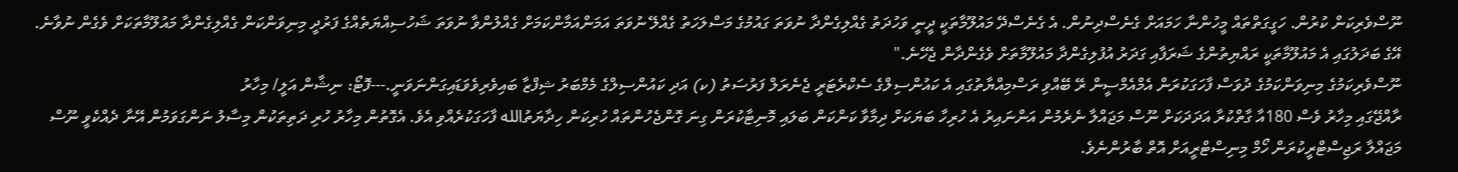ނޫސްވެރިކަން ކުރުން. ހަގީގަތްތައް މީހުންނާ ހަމައަށް ގެނެސްދިނުން. އެ ގެނެސްދޭ މައުލޫމާތަކީ ދީނީ ވަހުދަތު ގެއްލިގެންދާ ނުވަތަ ގައުމުގެ މަސްލަހަތު ގެއްލޭ ނުވަތަ އަމަންއަމާންކަމަށް ގެއްލުންވާ ނުވަތަ ޝަހުސިއްޔަތެއްގެ ފަރުދީ މިނިވަންކަން ގެއްލިގެންދާ މައުލޫމާތަކަށް ވެގެން ނުވާނެ. އޭގެ ބަދަލުގައި އެ މައުލޫމާތަކީ ރައްޔިތުންގެ ޝަރަފާއި ގަދަރު އުފުލިގެންދާ މައުލޫމާތަށް ވެގެންދާން ޖެހޭނެ."
ނޫސްވެރިކަމުގެ މިނިވަންކަމުގެ ދުވަސް ފާހަގަކުރަން އެމްއެމްސީން ރޭ ބޭއްވި ރަސްމިއްޔާތުގައި އެ ކައުންސިލްގެ ސެކްރެޓަރީ ޖެނެރަލް ފަރުސަތު (ކ) އަދި ކައުންސިލްގެ މެމްބަރު ޝިފްޒާ ބައިވެރިވެވަޑައިގަންނަވަނީ.---ފޮޓޯ: ނިޝާން އަލީ/ މިހާރު
ރާއްޖޭގައި މިހާރު ވެސް 180އާ ގާތްކުރާ އަދަދަކަށް ނޫސް މަޖައްލާ ނެރެމުން އަންނައިރު އެ ހުރިހާ ބަޔަކަށް ދިމާވާ ކަންކަން ބަލައި މޮނިޓާކުރަން ގިނަ ގޮންޖެހުންތައް ހުރިކަން ހިދާޔަތުالله ފާހަގަކުރެއްވި އެވެ. އެގޮތުން މިހާރު ހުރި ދަތިތަކުން މިސާލު ނަންގަވަމުން އޭނާ ދެއްކެވީ ނޫސް މަޖައްލާ ރަޖިސްޓްރީކުރަން ހޯމް މިނިސްޓްރީއަށް އޮތް ބާރުންނެވެ.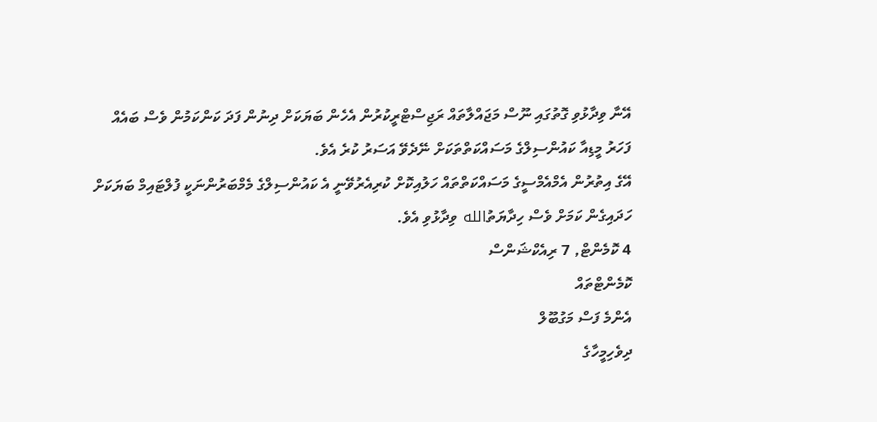އޭނާ ވިދާޅުވި ގޮތުގައި ނޫސް މަޖައްލާތައް ރަޖިސްޓްރީކުރުން އެހެން ބަޔަކަށް ދިނުން ފަދަ ކަންކަމުން ވެސް ބައެއް ފަހަރު މީޑިއާ ކައުންސިލްގެ މަސައްކަތްތަކަށް ނޭދެވޭ އަސަރު ކުރެ އެވެ.
އޭގެ އިތުރުން އެމްއެމްސީގެ މަސައްކަތްތައް ހަލުއިކޮށް ކުރިއެރުވޭނީ އެ ކައުންސިލްގެ މެމްބަރުންނަކީ ފުލްޓައިމް ބަޔަކަށް ހަދައިގެން ކަމަށް ވެސް ހިދާޔަތުالله ވިދާޅުވި އެވެ.
4 ކޮމެންޓް, 7 ރިއެކްޝަންސް
ކޮމެންޓްތައް
އެންމެ ފަސް މަގުބޫލް
ދިވެހިމީހާގެ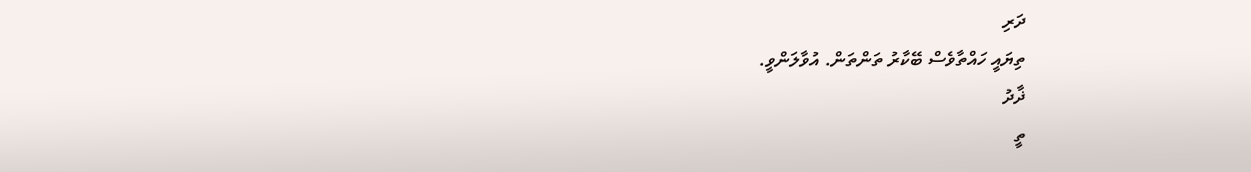ދަރި
ތިޔައީ ހައްތާވެސް ބޭކާރު ތަންތަން. އުވާލަންވީ.
ޛާދު
ތީ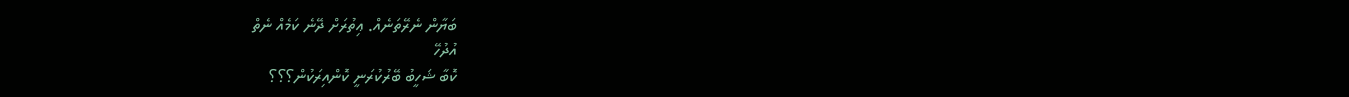ބަޔާން ނެރޭތަނެއް. ޢިތުރަށް ދޭނެ ކަމެއް ނެތް
އުދުހޭ
ކޮބާ ޝަހީބު ބޭރުކުރަނީ ކޮންއިރަކުން؟؟؟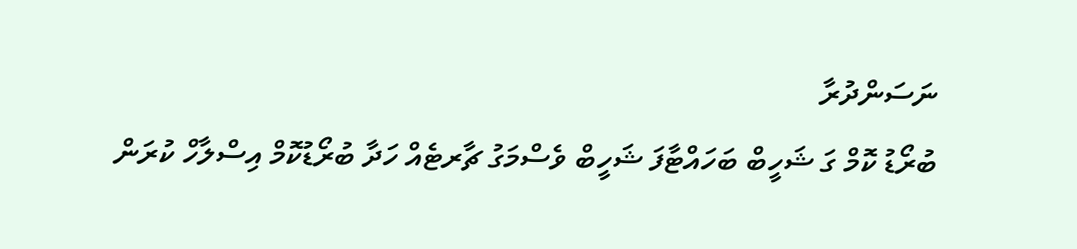ނަސަންދުރާ
ބުރޯޑު ކޮމް ގަ ޝަހީބް ބަހައްޓާފަ ޝަހީބް ވެސްމަގު ޗާރޓެއް ހަދާ ބުރޯޑުކޮމް އިސްލާހް ކުރަން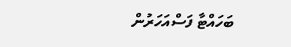ބަހައްޓާ ފަސްއަހަރުން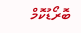ބޮރޯޑުކޮމް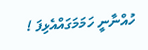ހުއްނާނީ ހަމަމަގައްއެޅިފަ !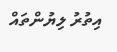އިތުރު ލިޔުންތައް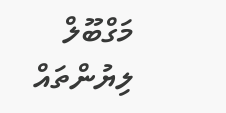މަގްބޫލް ލިޔުންތައް